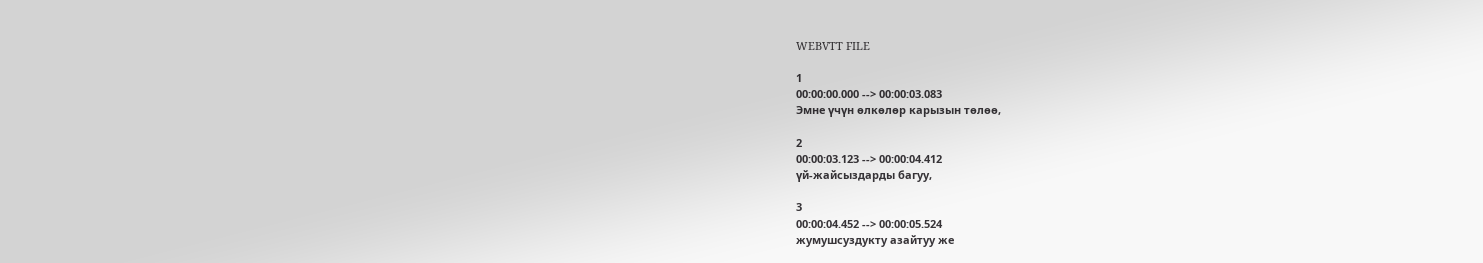WEBVTT FILE

1
00:00:00.000 --> 00:00:03.083
Эмне үчүн өлкөлөр карызын төлөө,

2
00:00:03.123 --> 00:00:04.412
үй-жайсыздарды багуу,

3
00:00:04.452 --> 00:00:05.524
жумушсуздукту азайтуу же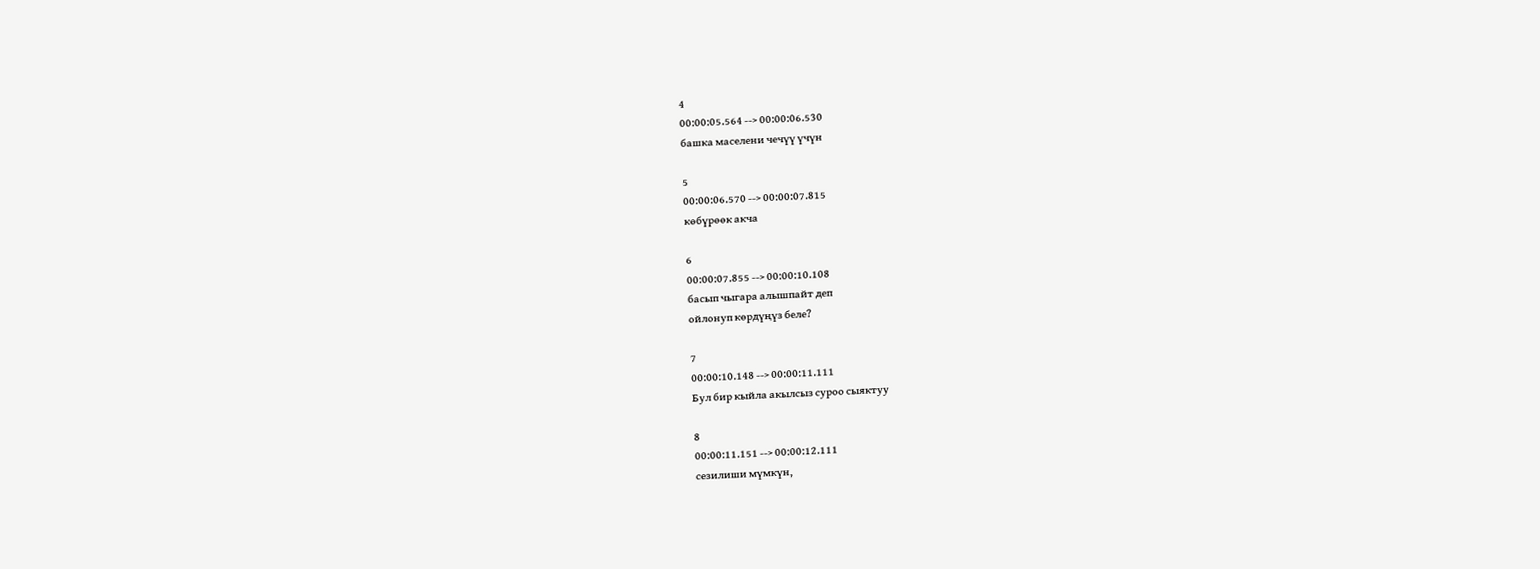4
00:00:05.564 --> 00:00:06.530
башка маселени чечүү үчүн

5
00:00:06.570 --> 00:00:07.815
көбүрөөк акча

6
00:00:07.855 --> 00:00:10.108
басып чыгара алышпайт деп
ойлонуп көрдүңүз беле?

7
00:00:10.148 --> 00:00:11.111
Бул бир кыйла акылсыз суроо сыяктуу

8
00:00:11.151 --> 00:00:12.111
сезилиши мүмкүн,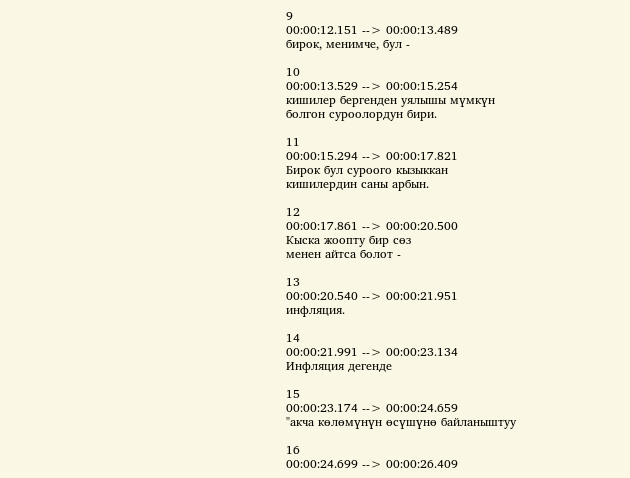9
00:00:12.151 --> 00:00:13.489
бирок, менимче, бул -

10
00:00:13.529 --> 00:00:15.254
кишилер бергенден уялышы мүмкүн
болгон суроолордун бири.

11
00:00:15.294 --> 00:00:17.821
Бирок бул суроого кызыккан
кишилердин саны арбын.

12
00:00:17.861 --> 00:00:20.500
Кыска жоопту бир сөз
менен айтса болот -

13
00:00:20.540 --> 00:00:21.951
инфляция.

14
00:00:21.991 --> 00:00:23.134
Инфляция дегенде

15
00:00:23.174 --> 00:00:24.659
"акча көлөмүнүн өсүшүнө байланыштуу

16
00:00:24.699 --> 00:00:26.409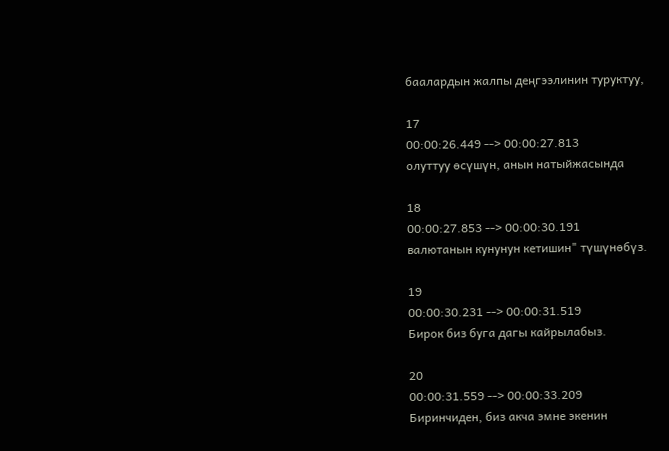баалардын жалпы деңгээлинин туруктуу,

17
00:00:26.449 --> 00:00:27.813
олуттуу өсүшүн, анын натыйжасында

18
00:00:27.853 --> 00:00:30.191
валютанын кунунун кетишин" түшүнөбүз.

19
00:00:30.231 --> 00:00:31.519
Бирок биз буга дагы кайрылабыз.

20
00:00:31.559 --> 00:00:33.209
Биринчиден, биз акча эмне экенин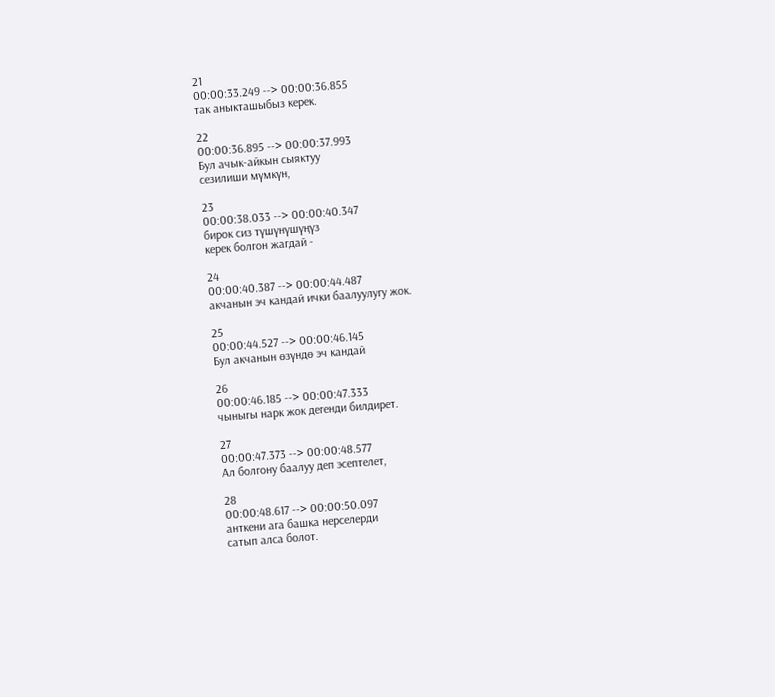21
00:00:33.249 --> 00:00:36.855
так аныкташыбыз керек.

22
00:00:36.895 --> 00:00:37.993
Бул ачык-айкын сыяктуу
сезилиши мүмкүн,

23
00:00:38.033 --> 00:00:40.347
бирок сиз түшүнүшүңүз
керек болгон жагдай -

24
00:00:40.387 --> 00:00:44.487
акчанын эч кандай ички баалуулугу жок.

25
00:00:44.527 --> 00:00:46.145
Бул акчанын өзүндө эч кандай

26
00:00:46.185 --> 00:00:47.333
чыныгы нарк жок дегенди билдирет.

27
00:00:47.373 --> 00:00:48.577
Ал болгону баалуу деп эсептелет,

28
00:00:48.617 --> 00:00:50.097
анткени ага башка нерселерди
сатып алса болот.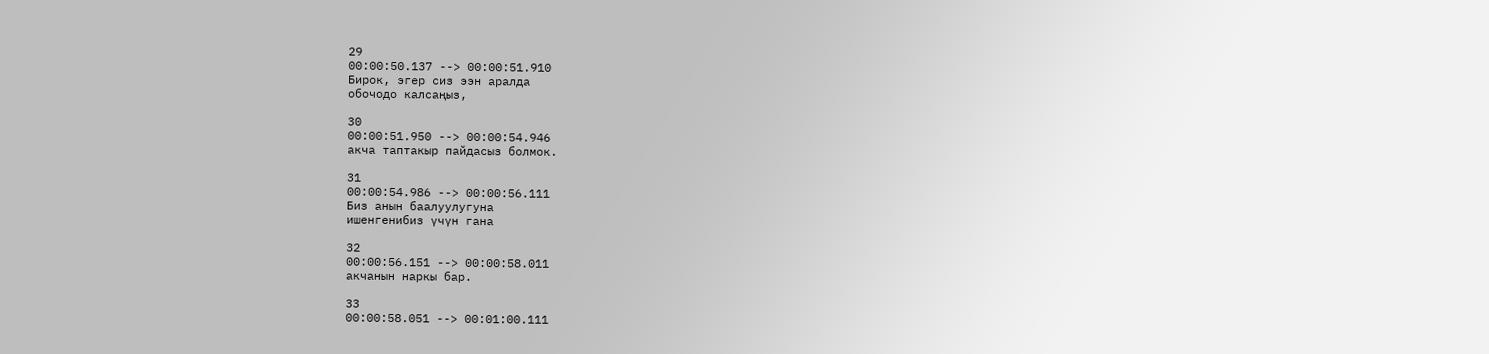29
00:00:50.137 --> 00:00:51.910
Бирок, эгер сиз ээн аралда
обочодо калсаңыз,

30
00:00:51.950 --> 00:00:54.946
акча таптакыр пайдасыз болмок.

31
00:00:54.986 --> 00:00:56.111
Биз анын баалуулугуна
ишенгенибиз үчүн гана

32
00:00:56.151 --> 00:00:58.011
акчанын наркы бар.

33
00:00:58.051 --> 00:01:00.111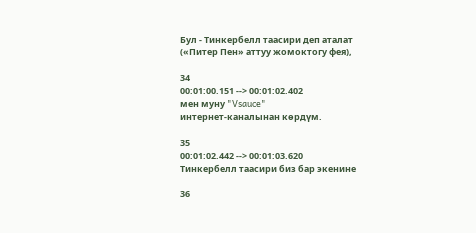Бул - Тинкербелл таасири деп аталат
(«Питер Пен» аттуу жомоктогу фея),

34
00:01:00.151 --> 00:01:02.402
мен муну "Vsauce"
интернет-каналынан көрдүм.

35
00:01:02.442 --> 00:01:03.620
Тинкербелл таасири биз бар экенине

36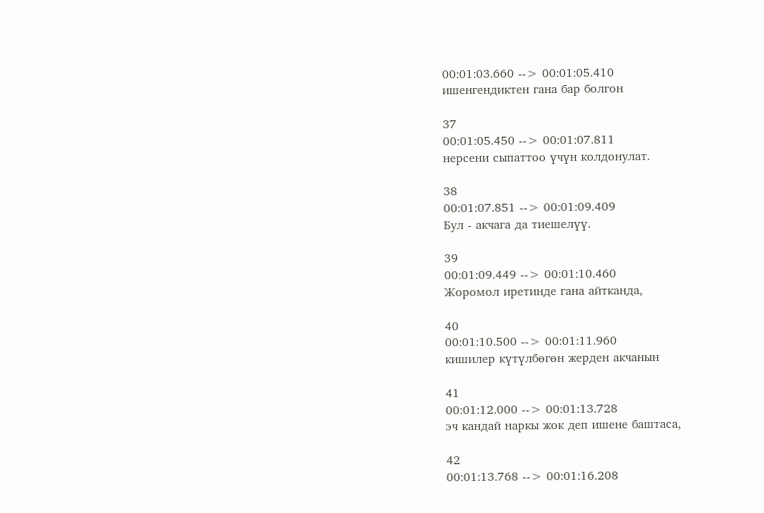00:01:03.660 --> 00:01:05.410
ишенгендиктен гана бар болгон

37
00:01:05.450 --> 00:01:07.811
нерсени сыпаттоо үчүн колдонулат.

38
00:01:07.851 --> 00:01:09.409
Бул - акчага да тиешелүү.

39
00:01:09.449 --> 00:01:10.460
Жоромол иретинде гана айтканда,

40
00:01:10.500 --> 00:01:11.960
кишилер күтүлбөгөн жерден акчанын

41
00:01:12.000 --> 00:01:13.728
эч кандай наркы жок деп ишене баштаса,

42
00:01:13.768 --> 00:01:16.208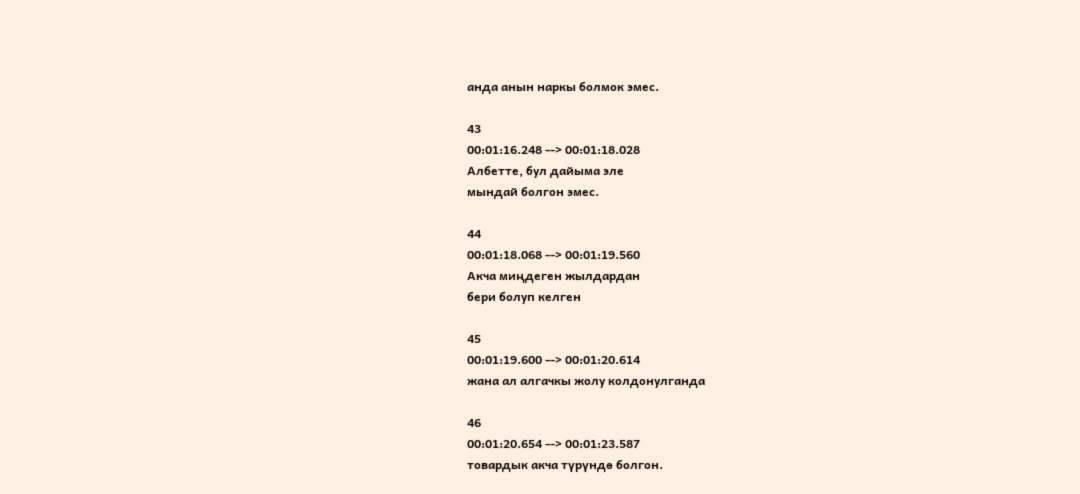анда анын наркы болмок эмес.

43
00:01:16.248 --> 00:01:18.028
Албетте, бул дайыма эле
мындай болгон эмес.

44
00:01:18.068 --> 00:01:19.560
Акча миңдеген жылдардан
бери болуп келген

45
00:01:19.600 --> 00:01:20.614
жана ал алгачкы жолу колдонулганда

46
00:01:20.654 --> 00:01:23.587
товардык акча түрүндө болгон.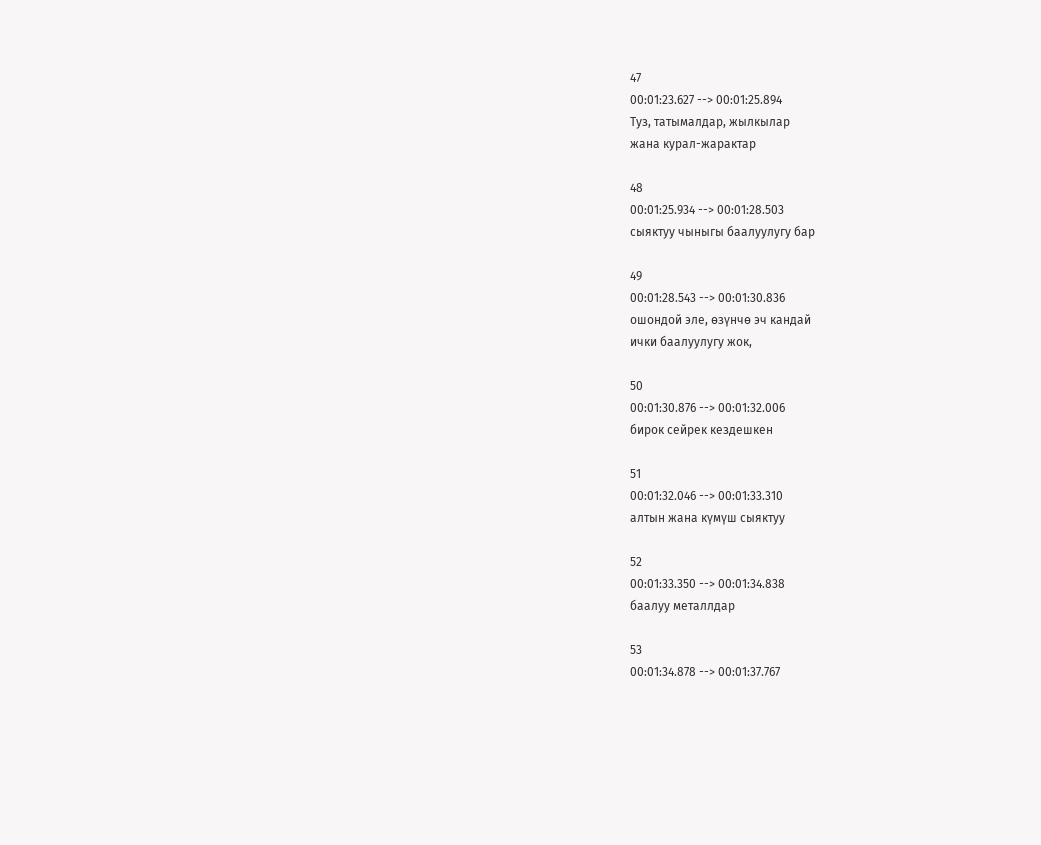47
00:01:23.627 --> 00:01:25.894
Туз, татымалдар, жылкылар
жана курал-жарактар

48
00:01:25.934 --> 00:01:28.503
сыяктуу чыныгы баалуулугу бар

49
00:01:28.543 --> 00:01:30.836
ошондой эле, өзүнчө эч кандай
ички баалуулугу жок,

50
00:01:30.876 --> 00:01:32.006
бирок сейрек кездешкен

51
00:01:32.046 --> 00:01:33.310
алтын жана күмүш сыяктуу

52
00:01:33.350 --> 00:01:34.838
баалуу металлдар

53
00:01:34.878 --> 00:01:37.767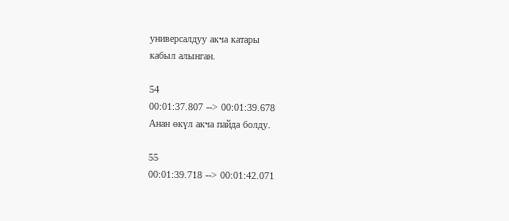универсалдуу акча катары
кабыл алынган.

54
00:01:37.807 --> 00:01:39.678
Анан өкүл акча пайда болду.

55
00:01:39.718 --> 00:01:42.071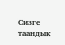Сизге таандык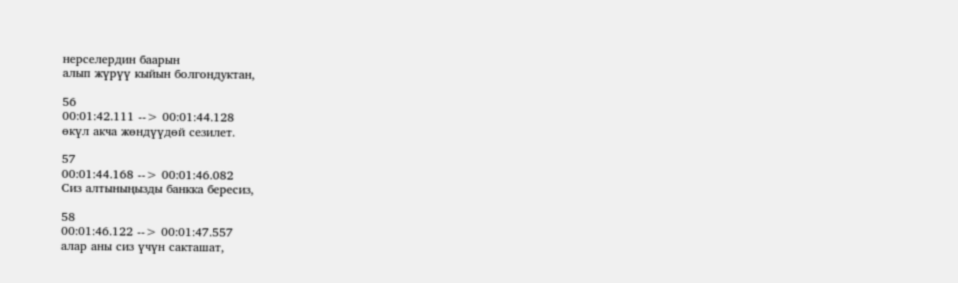нерселердин баарын
алып жүрүү кыйын болгондуктан,

56
00:01:42.111 --> 00:01:44.128
өкүл акча жөндүүдөй сезилет.

57
00:01:44.168 --> 00:01:46.082
Сиз алтыныңызды банкка бересиз,

58
00:01:46.122 --> 00:01:47.557
алар аны сиз үчүн сакташат,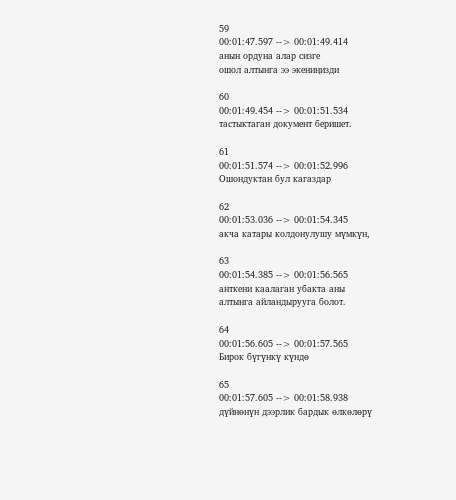59
00:01:47.597 --> 00:01:49.414
анын ордуна алар сизге
ошол алтынга ээ экениңизди

60
00:01:49.454 --> 00:01:51.534
тастыктаган документ беришет.

61
00:01:51.574 --> 00:01:52.996
Ошондуктан бул кагаздар

62
00:01:53.036 --> 00:01:54.345
акча катары колдонулушу мүмкүн,

63
00:01:54.385 --> 00:01:56.565
анткени каалаган убакта аны
алтынга айландырууга болот.

64
00:01:56.605 --> 00:01:57.565
Бирок бүгүнкү күндө

65
00:01:57.605 --> 00:01:58.938
дүйнөнүн дээрлик бардык өлкөлөрү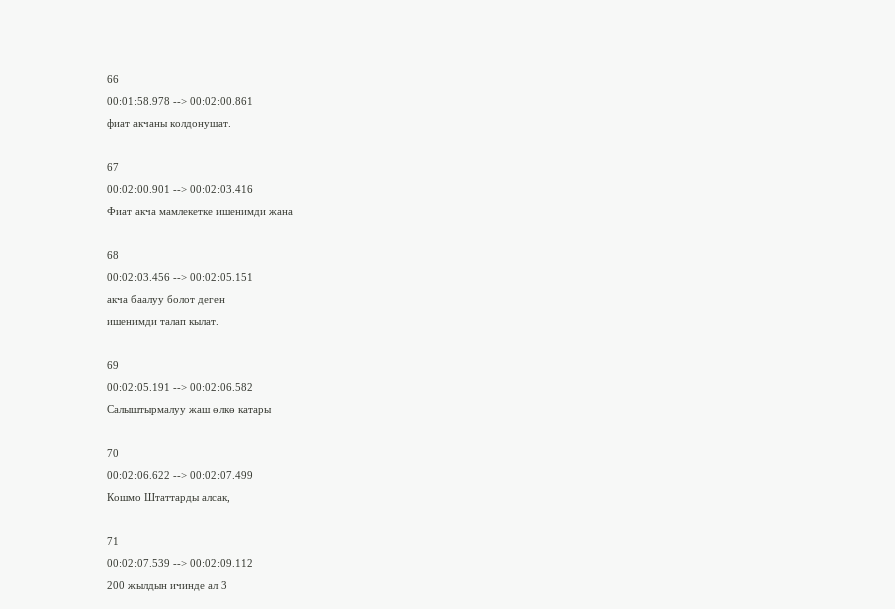66
00:01:58.978 --> 00:02:00.861
фиат акчаны колдонушат.

67
00:02:00.901 --> 00:02:03.416
Фиат акча мамлекетке ишенимди жана

68
00:02:03.456 --> 00:02:05.151
акча баалуу болот деген
ишенимди талап кылат.

69
00:02:05.191 --> 00:02:06.582
Салыштырмалуу жаш өлкө катары

70
00:02:06.622 --> 00:02:07.499
Кошмо Штаттарды алсак,

71
00:02:07.539 --> 00:02:09.112
200 жылдын ичинде ал 3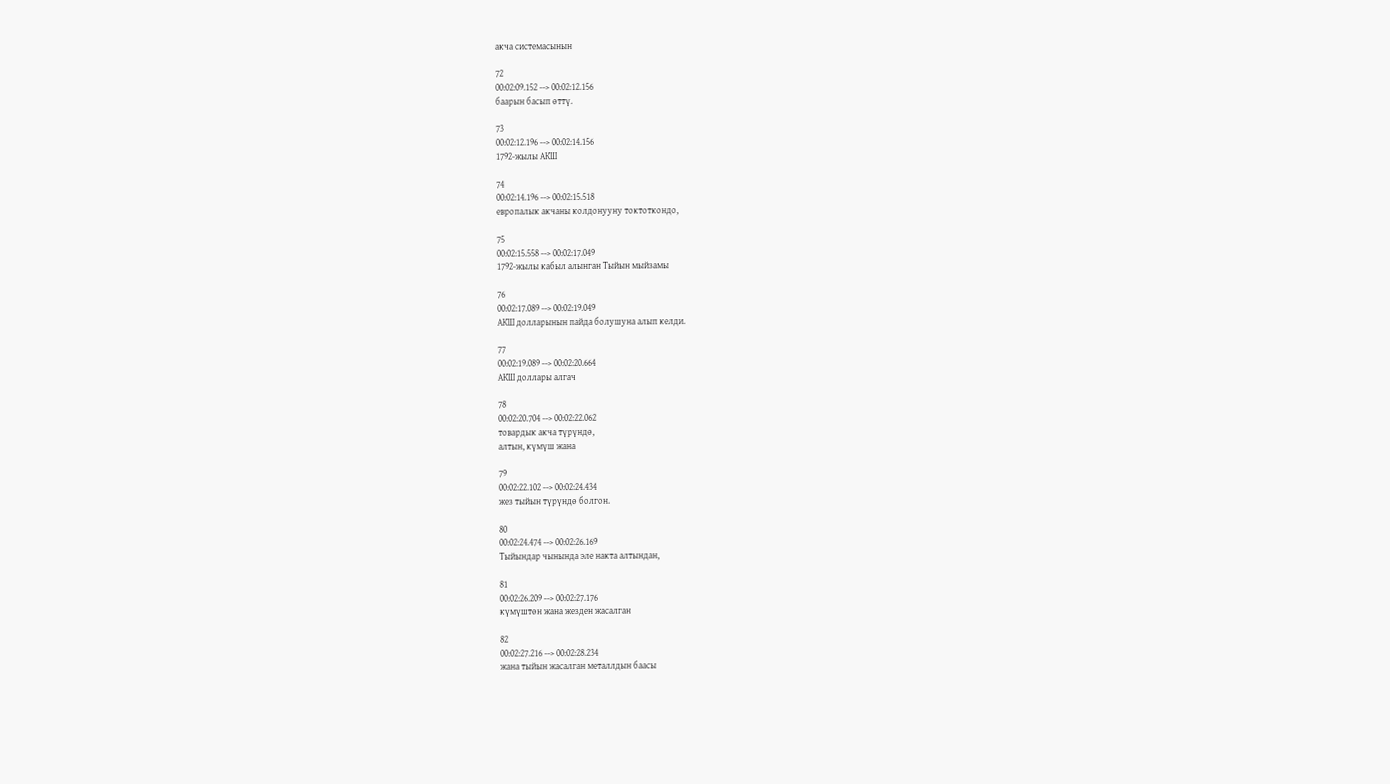акча системасынын

72
00:02:09.152 --> 00:02:12.156
баарын басып өттү.

73
00:02:12.196 --> 00:02:14.156
1792-жылы АКШ

74
00:02:14.196 --> 00:02:15.518
европалык акчаны колдонууну токтоткондо,

75
00:02:15.558 --> 00:02:17.049
1792-жылы кабыл алынган Тыйын мыйзамы

76
00:02:17.089 --> 00:02:19.049
АКШ долларынын пайда болушуна алып келди.

77
00:02:19.089 --> 00:02:20.664
АКШ доллары алгач

78
00:02:20.704 --> 00:02:22.062
товардык акча түрүндө,
алтын, күмүш жана

79
00:02:22.102 --> 00:02:24.434
жез тыйын түрүндө болгон.

80
00:02:24.474 --> 00:02:26.169
Тыйындар чынында эле накта алтындан,

81
00:02:26.209 --> 00:02:27.176
күмүштөн жана жезден жасалган

82
00:02:27.216 --> 00:02:28.234
жана тыйын жасалган металлдын баасы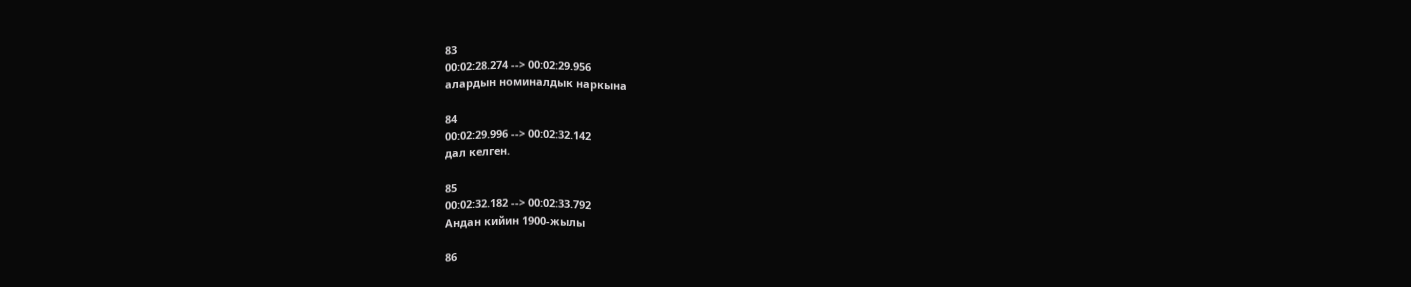83
00:02:28.274 --> 00:02:29.956
алардын номиналдык наркына

84
00:02:29.996 --> 00:02:32.142
дал келген.

85
00:02:32.182 --> 00:02:33.792
Андан кийин 1900-жылы

86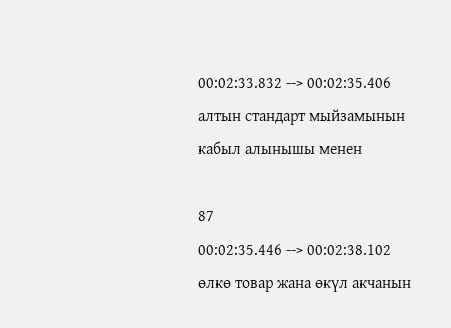00:02:33.832 --> 00:02:35.406
алтын стандарт мыйзамынын
кабыл алынышы менен

87
00:02:35.446 --> 00:02:38.102
өлкө товар жана өкүл акчанын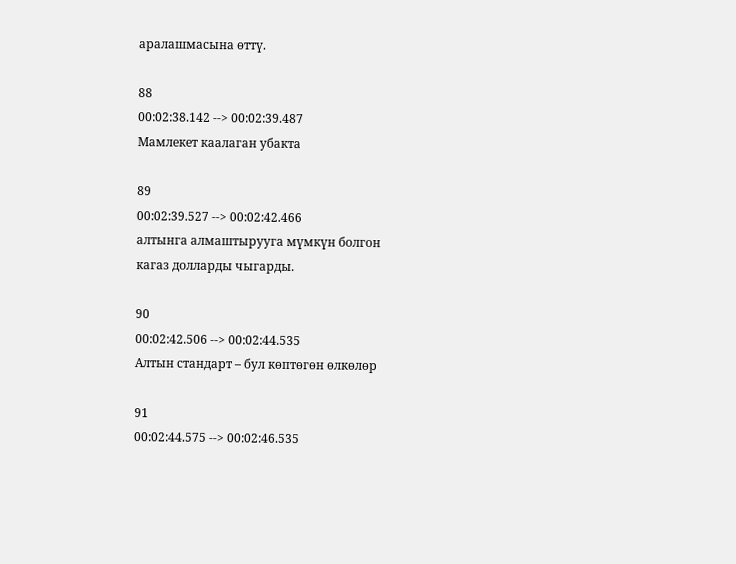аралашмасына өттү.

88
00:02:38.142 --> 00:02:39.487
Мамлекет каалаган убакта

89
00:02:39.527 --> 00:02:42.466
алтынга алмаштырууга мүмкүн болгон
кагаз долларды чыгарды.

90
00:02:42.506 --> 00:02:44.535
Алтын стандарт – бул көптөгөн өлкөлөр

91
00:02:44.575 --> 00:02:46.535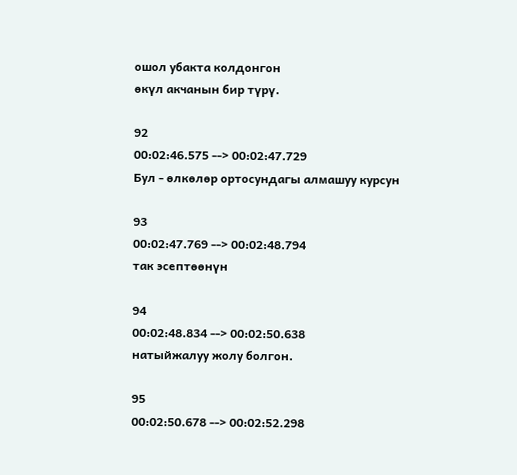ошол убакта колдонгон
өкүл акчанын бир түрү.

92
00:02:46.575 --> 00:02:47.729
Бул - өлкөлөр ортосундагы алмашуу курсун

93
00:02:47.769 --> 00:02:48.794
так эсептөөнүн

94
00:02:48.834 --> 00:02:50.638
натыйжалуу жолу болгон.

95
00:02:50.678 --> 00:02:52.298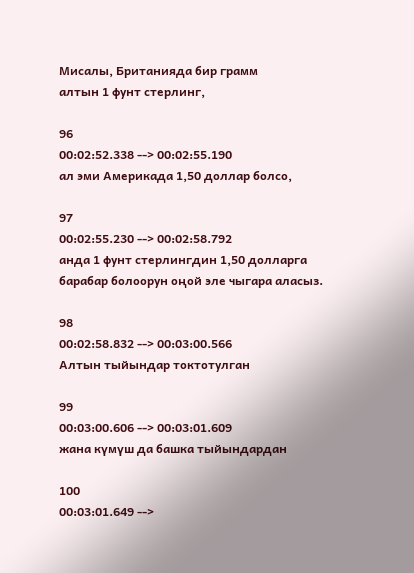Мисалы, Британияда бир грамм
алтын 1 фунт стерлинг,

96
00:02:52.338 --> 00:02:55.190
ал эми Америкада 1,50 доллар болсо,

97
00:02:55.230 --> 00:02:58.792
анда 1 фунт стерлингдин 1,50 долларга
барабар болоорун оңой эле чыгара аласыз.

98
00:02:58.832 --> 00:03:00.566
Алтын тыйындар токтотулган

99
00:03:00.606 --> 00:03:01.609
жана күмүш да башка тыйындардан

100
00:03:01.649 -->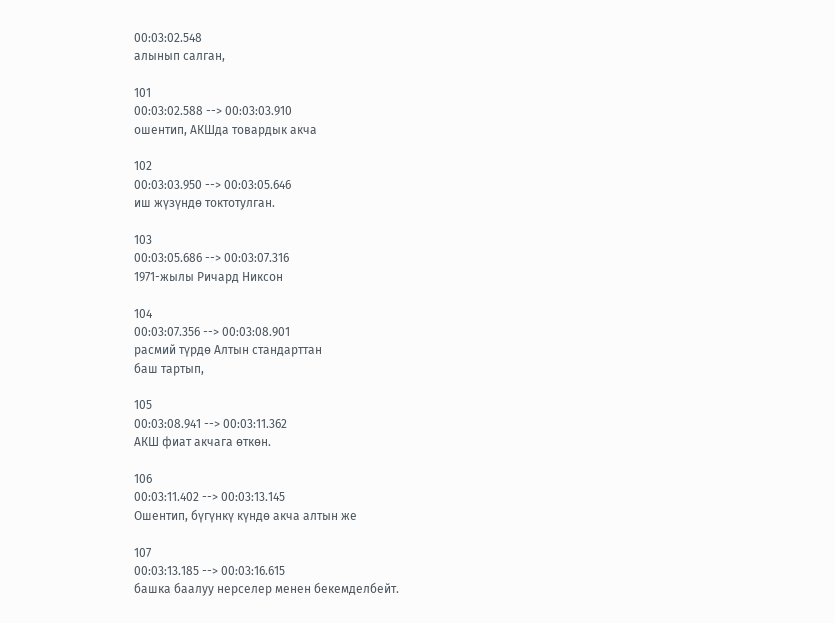00:03:02.548
алынып салган,

101
00:03:02.588 --> 00:03:03.910
ошентип, АКШда товардык акча

102
00:03:03.950 --> 00:03:05.646
иш жүзүндө токтотулган.

103
00:03:05.686 --> 00:03:07.316
1971-жылы Ричард Никсон

104
00:03:07.356 --> 00:03:08.901
расмий түрдө Алтын стандарттан
баш тартып,

105
00:03:08.941 --> 00:03:11.362
АКШ фиат акчага өткөн.

106
00:03:11.402 --> 00:03:13.145
Ошентип, бүгүнкү күндө акча алтын же

107
00:03:13.185 --> 00:03:16.615
башка баалуу нерселер менен бекемделбейт.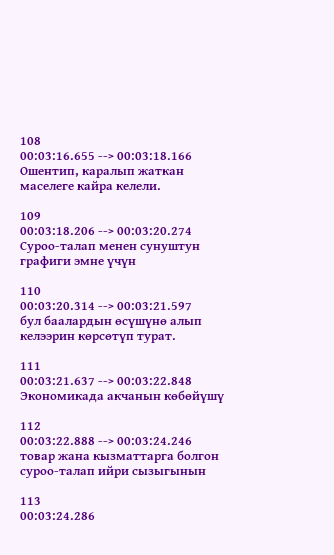108
00:03:16.655 --> 00:03:18.166
Ошентип, каралып жаткан
маселеге кайра келели.

109
00:03:18.206 --> 00:03:20.274
Суроо-талап менен сунуштун
графиги эмне үчүн

110
00:03:20.314 --> 00:03:21.597
бул баалардын өсүшүнө алып
келээрин көрсөтүп турат.

111
00:03:21.637 --> 00:03:22.848
Экономикада акчанын көбөйүшү

112
00:03:22.888 --> 00:03:24.246
товар жана кызматтарга болгон
суроо-талап ийри сызыгынын

113
00:03:24.286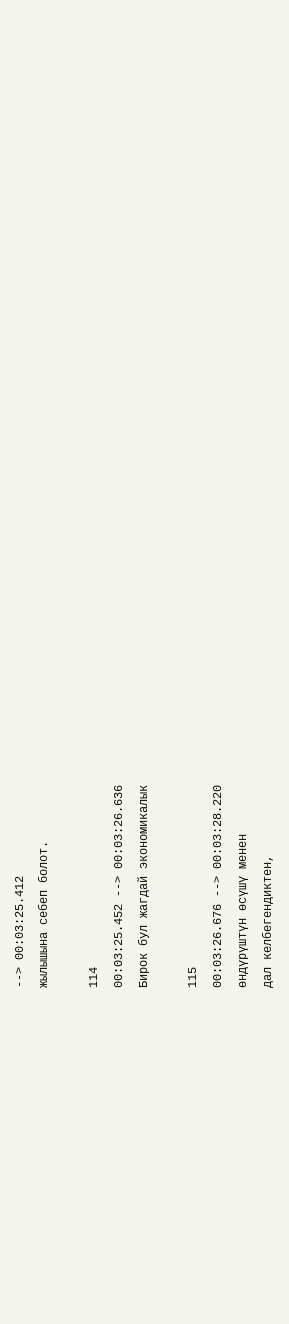--> 00:03:25.412
жылышына себеп болот.

114
00:03:25.452 --> 00:03:26.636
Бирок бул жагдай экономикалык

115
00:03:26.676 --> 00:03:28.220
өндүрүштүн өсүшү менен
дал келбегендиктен,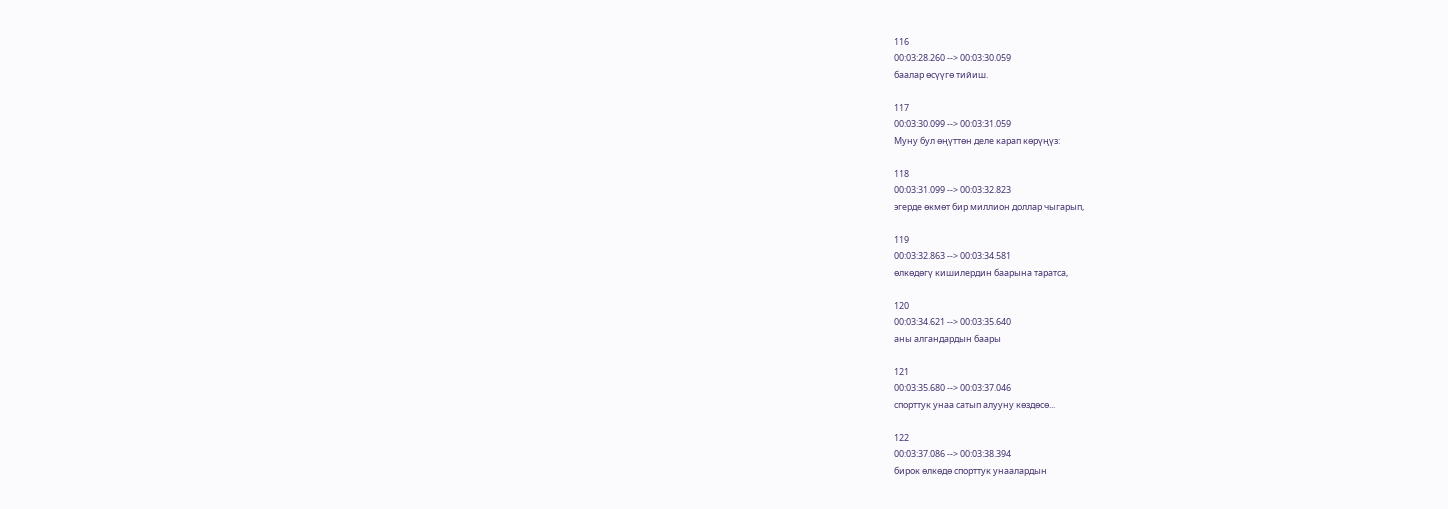116
00:03:28.260 --> 00:03:30.059
баалар өсүүгө тийиш.

117
00:03:30.099 --> 00:03:31.059
Муну бул өңүттөн деле карап көрүңүз:

118
00:03:31.099 --> 00:03:32.823
эгерде өкмөт бир миллион доллар чыгарып,

119
00:03:32.863 --> 00:03:34.581
өлкөдөгү кишилердин баарына таратса,

120
00:03:34.621 --> 00:03:35.640
аны алгандардын баары

121
00:03:35.680 --> 00:03:37.046
спорттук унаа сатып алууну көздөсө...

122
00:03:37.086 --> 00:03:38.394
бирок өлкөдө спорттук унаалардын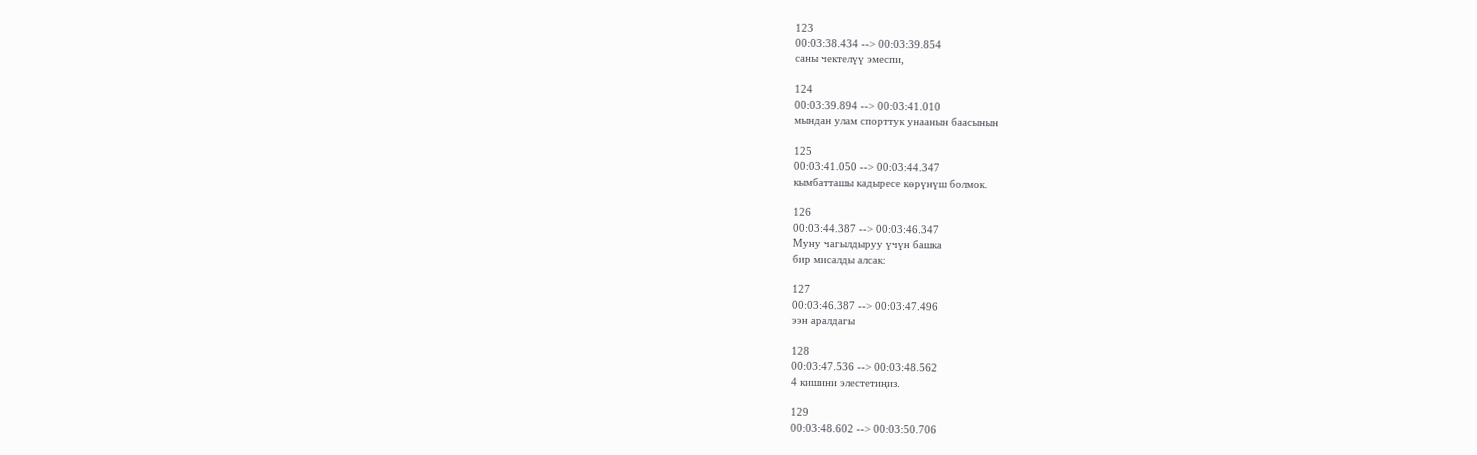123
00:03:38.434 --> 00:03:39.854
саны чектелүү эмеспи,

124
00:03:39.894 --> 00:03:41.010
мындан улам спорттук унаанын баасынын

125
00:03:41.050 --> 00:03:44.347
кымбатташы кадыресе көрүнүш болмок.

126
00:03:44.387 --> 00:03:46.347
Муну чагылдыруу үчүн башка
бир мисалды алсак:

127
00:03:46.387 --> 00:03:47.496
ээн аралдагы

128
00:03:47.536 --> 00:03:48.562
4 кишини элестетиңиз.

129
00:03:48.602 --> 00:03:50.706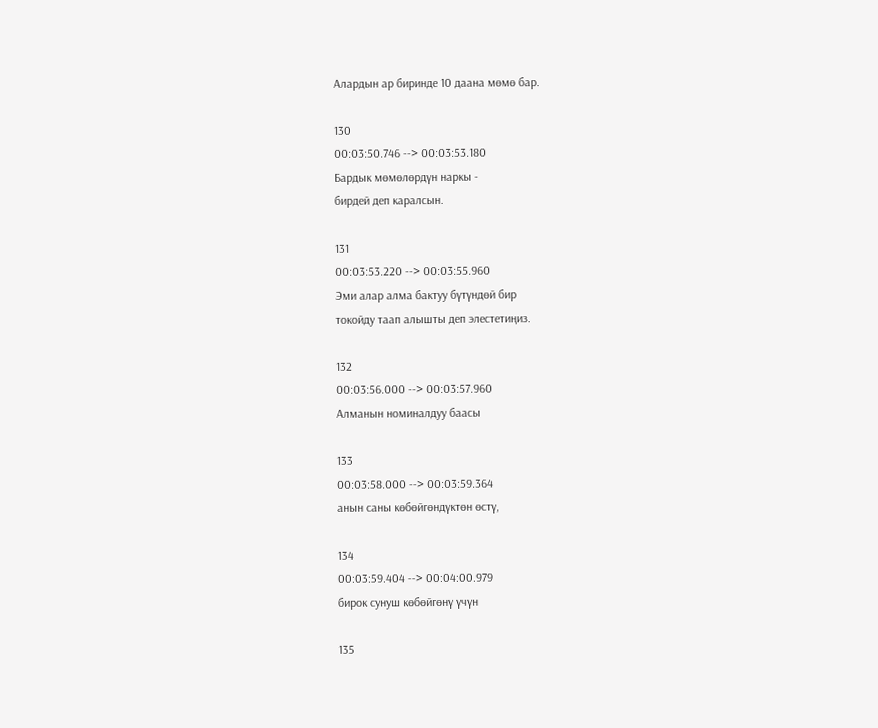Алардын ар биринде 10 даана мөмө бар.

130
00:03:50.746 --> 00:03:53.180
Бардык мөмөлөрдүн наркы -
бирдей деп каралсын.

131
00:03:53.220 --> 00:03:55.960
Эми алар алма бактуу бүтүндөй бир
токойду таап алышты деп элестетиңиз.

132
00:03:56.000 --> 00:03:57.960
Алманын номиналдуу баасы

133
00:03:58.000 --> 00:03:59.364
анын саны көбөйгөндүктөн өстү,

134
00:03:59.404 --> 00:04:00.979
бирок сунуш көбөйгөнү үчүн

135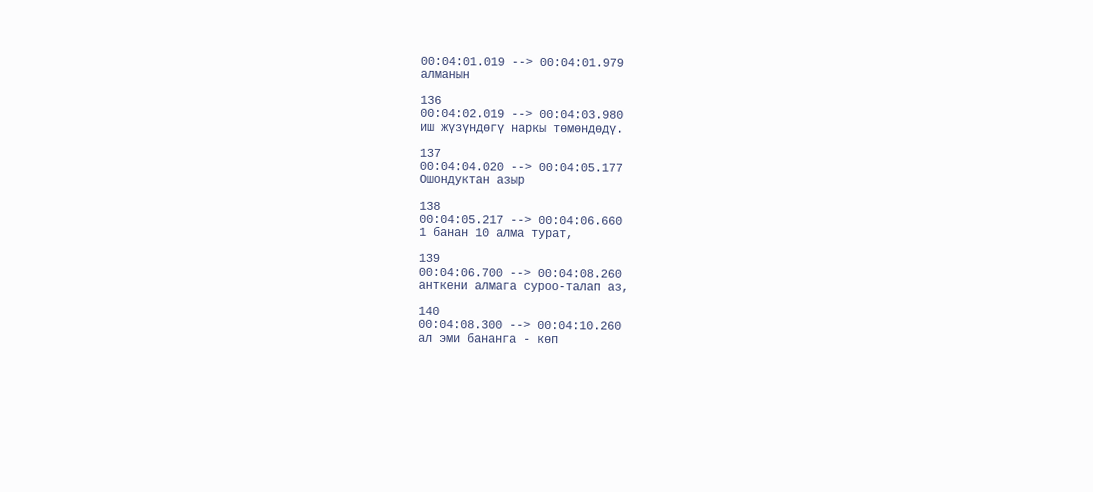00:04:01.019 --> 00:04:01.979
алманын

136
00:04:02.019 --> 00:04:03.980
иш жүзүндөгү наркы төмөндөдү.

137
00:04:04.020 --> 00:04:05.177
Ошондуктан азыр

138
00:04:05.217 --> 00:04:06.660
1 банан 10 алма турат,

139
00:04:06.700 --> 00:04:08.260
анткени алмага суроо-талап аз,

140
00:04:08.300 --> 00:04:10.260
ал эми бананга - көп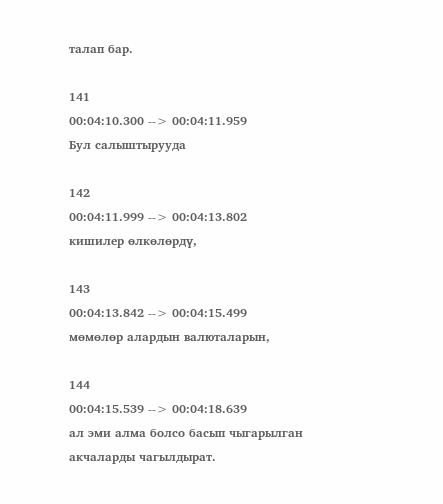талап бар.

141
00:04:10.300 --> 00:04:11.959
Бул салыштырууда

142
00:04:11.999 --> 00:04:13.802
кишилер өлкөлөрдү,

143
00:04:13.842 --> 00:04:15.499
мөмөлөр алардын валюталарын,

144
00:04:15.539 --> 00:04:18.639
ал эми алма болсо басып чыгарылган
акчаларды чагылдырат.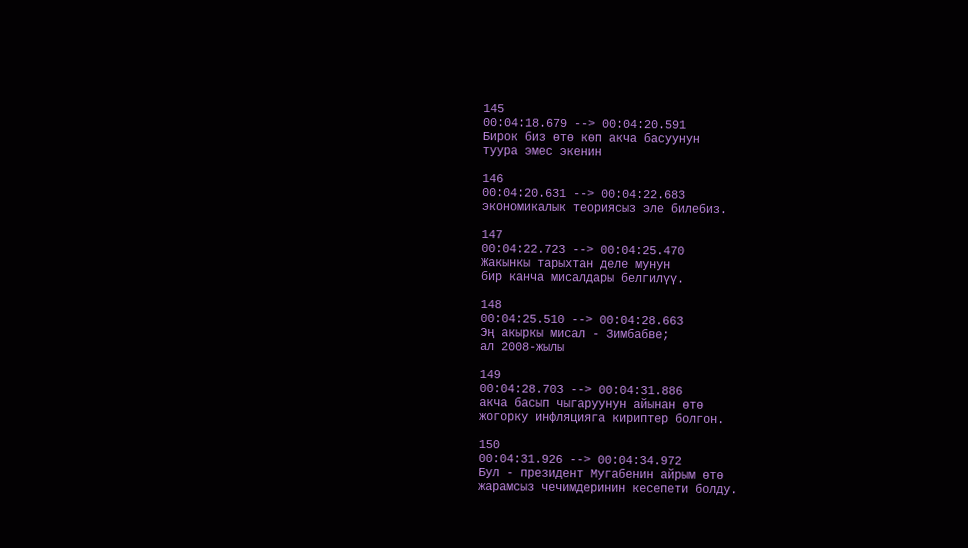145
00:04:18.679 --> 00:04:20.591
Бирок биз өтө көп акча басуунун
туура эмес экенин

146
00:04:20.631 --> 00:04:22.683
экономикалык теориясыз эле билебиз.

147
00:04:22.723 --> 00:04:25.470
Жакынкы тарыхтан деле мунун
бир канча мисалдары белгилүү.

148
00:04:25.510 --> 00:04:28.663
Эң акыркы мисал - Зимбабве;
ал 2008-жылы

149
00:04:28.703 --> 00:04:31.886
акча басып чыгаруунун айынан өтө
жогорку инфляцияга кириптер болгон.

150
00:04:31.926 --> 00:04:34.972
Бул - президент Мугабенин айрым өтө
жарамсыз чечимдеринин кесепети болду.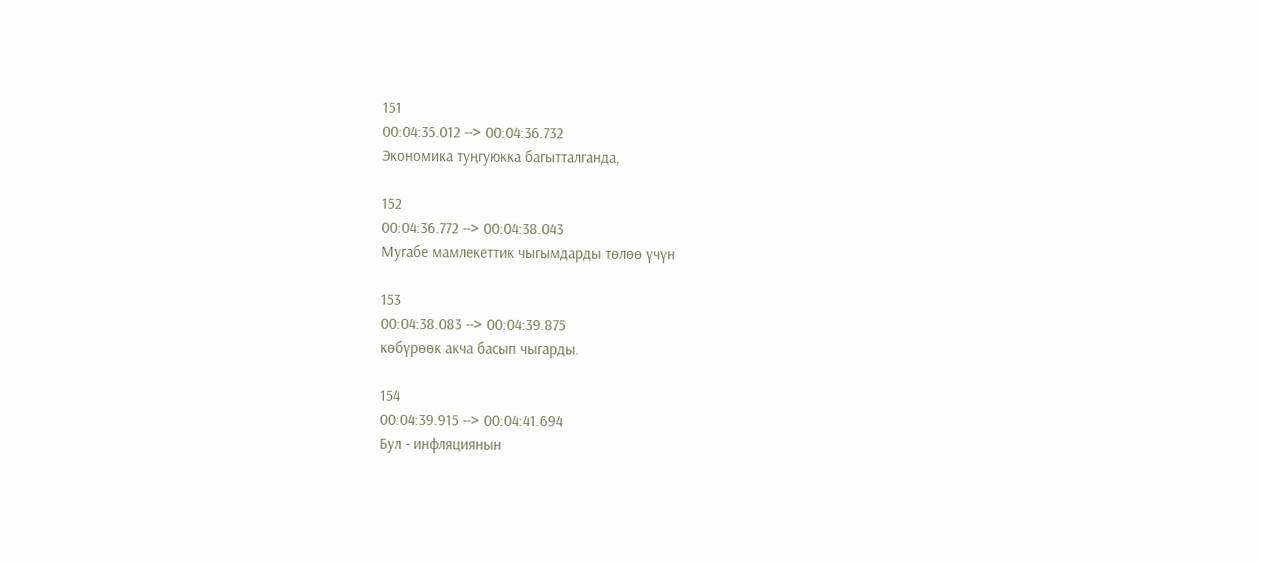151
00:04:35.012 --> 00:04:36.732
Экономика туңгуюкка багытталганда,

152
00:04:36.772 --> 00:04:38.043
Мугабе мамлекеттик чыгымдарды төлөө үчүн

153
00:04:38.083 --> 00:04:39.875
көбүрөөк акча басып чыгарды.

154
00:04:39.915 --> 00:04:41.694
Бул - инфляциянын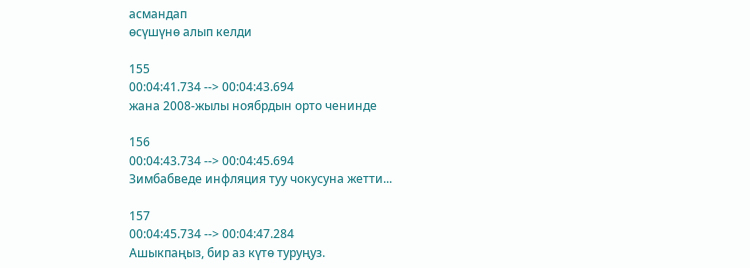асмандап
өсүшүнө алып келди

155
00:04:41.734 --> 00:04:43.694
жана 2008-жылы ноябрдын орто ченинде

156
00:04:43.734 --> 00:04:45.694
Зимбабведе инфляция туу чокусуна жетти...

157
00:04:45.734 --> 00:04:47.284
Ашыкпаңыз, бир аз күтө туруңуз.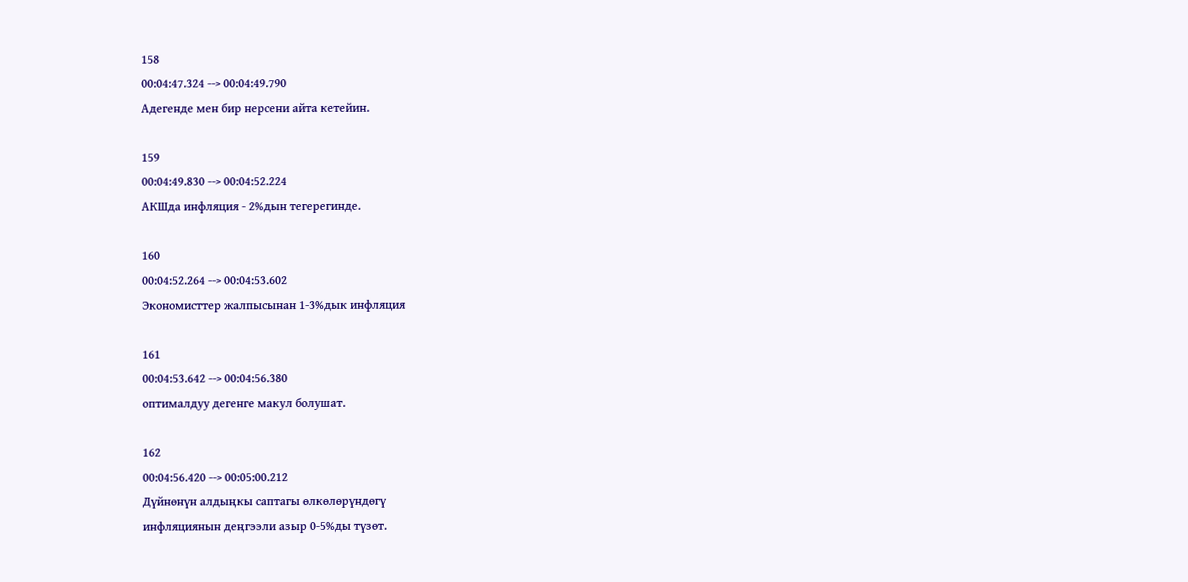158
00:04:47.324 --> 00:04:49.790
Адегенде мен бир нерсени айта кетейин.

159
00:04:49.830 --> 00:04:52.224
АКШда инфляция - 2%дын тегерегинде.

160
00:04:52.264 --> 00:04:53.602
Экономисттер жалпысынан 1-3%дык инфляция

161
00:04:53.642 --> 00:04:56.380
оптималдуу дегенге макул болушат.

162
00:04:56.420 --> 00:05:00.212
Дүйнөнүн алдыңкы саптагы өлкөлөрүндөгү
инфляциянын деңгээли азыр 0-5%ды түзөт.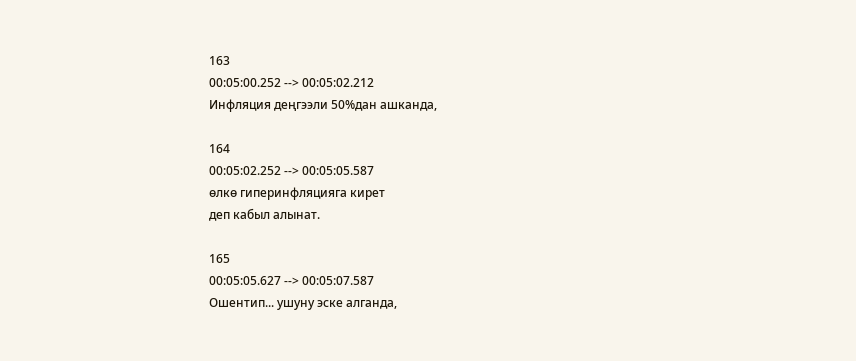163
00:05:00.252 --> 00:05:02.212
Инфляция деңгээли 50%дан ашканда,

164
00:05:02.252 --> 00:05:05.587
өлкө гиперинфляцияга кирет
деп кабыл алынат.

165
00:05:05.627 --> 00:05:07.587
Ошентип... ушуну эске алганда,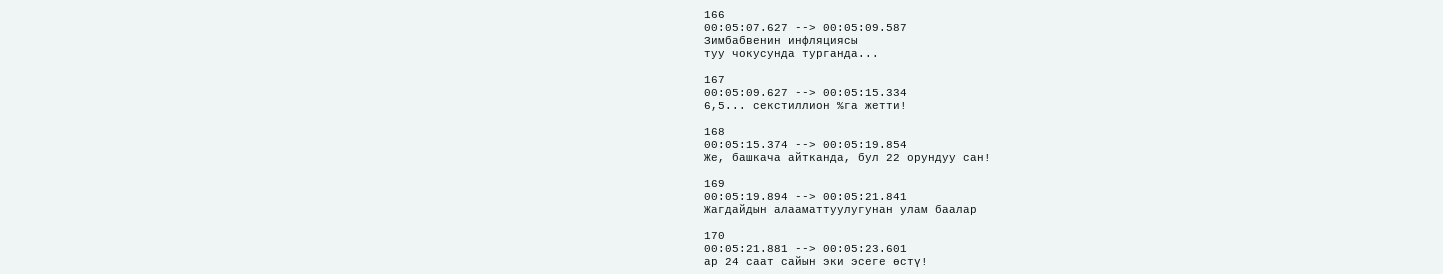166
00:05:07.627 --> 00:05:09.587
Зимбабвенин инфляциясы
туу чокусунда турганда...

167
00:05:09.627 --> 00:05:15.334
6,5... секстиллион %га жетти!

168
00:05:15.374 --> 00:05:19.854
Же, башкача айтканда, бул 22 орундуу сан!

169
00:05:19.894 --> 00:05:21.841
Жагдайдын алааматтуулугунан улам баалар

170
00:05:21.881 --> 00:05:23.601
ар 24 саат сайын эки эсеге өстү!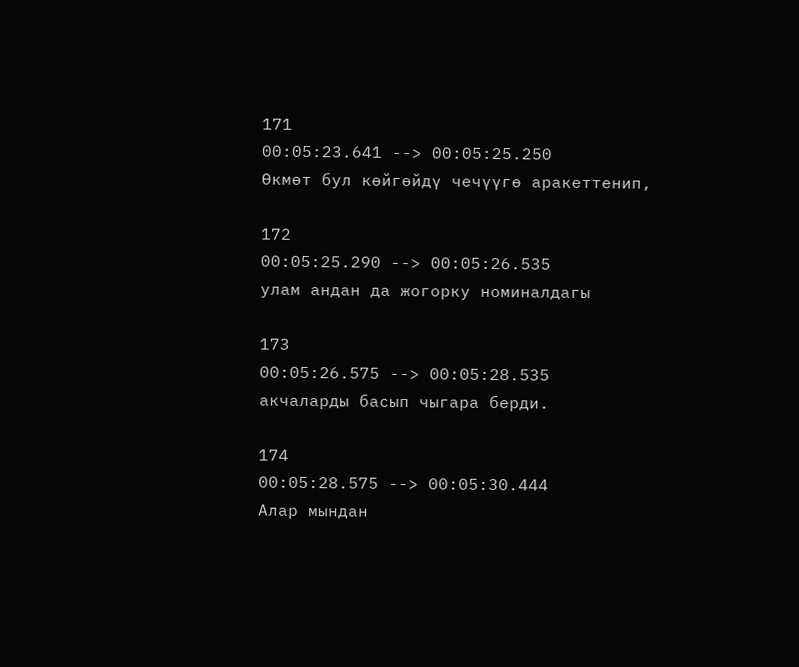171
00:05:23.641 --> 00:05:25.250
Өкмөт бул көйгөйдү чечүүгө аракеттенип,

172
00:05:25.290 --> 00:05:26.535
улам андан да жогорку номиналдагы

173
00:05:26.575 --> 00:05:28.535
акчаларды басып чыгара берди.

174
00:05:28.575 --> 00:05:30.444
Алар мындан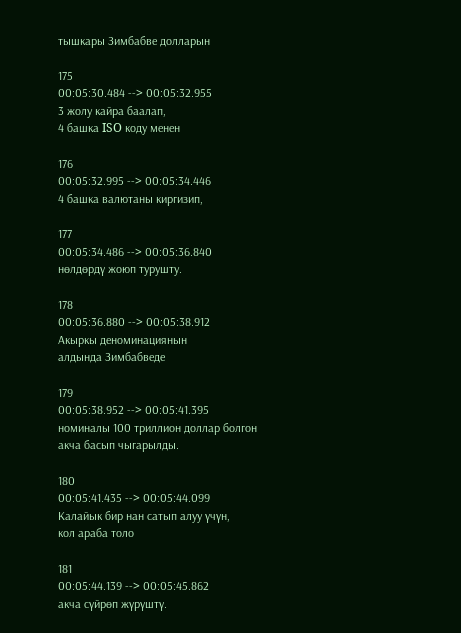тышкары Зимбабве долларын

175
00:05:30.484 --> 00:05:32.955
3 жолу кайра баалап,
4 башка ISO коду менен

176
00:05:32.995 --> 00:05:34.446
4 башка валютаны киргизип,

177
00:05:34.486 --> 00:05:36.840
нөлдөрдү жоюп турушту.

178
00:05:36.880 --> 00:05:38.912
Акыркы деноминациянын
алдында Зимбабведе

179
00:05:38.952 --> 00:05:41.395
номиналы 100 триллион доллар болгон
акча басып чыгарылды.

180
00:05:41.435 --> 00:05:44.099
Калайык бир нан сатып алуу үчүн,
кол араба толо

181
00:05:44.139 --> 00:05:45.862
акча сүйрөп жүрүштү.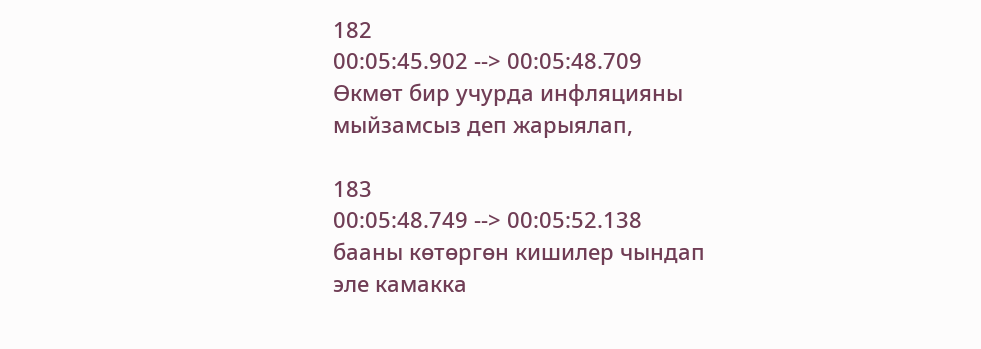182
00:05:45.902 --> 00:05:48.709
Өкмөт бир учурда инфляцияны
мыйзамсыз деп жарыялап,

183
00:05:48.749 --> 00:05:52.138
бааны көтөргөн кишилер чындап
эле камакка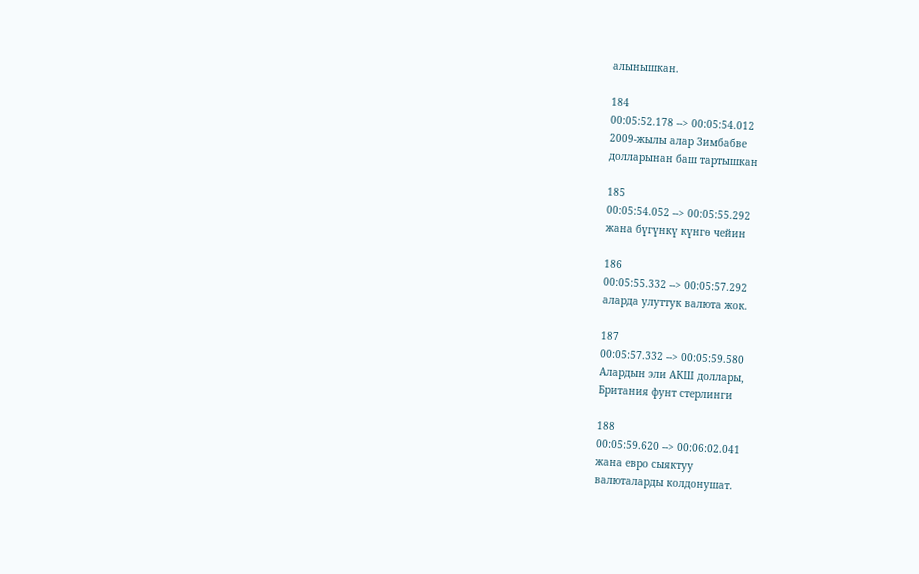алынышкан.

184
00:05:52.178 --> 00:05:54.012
2009-жылы алар Зимбабве
долларынан баш тартышкан

185
00:05:54.052 --> 00:05:55.292
жана бүгүнкү күнгө чейин

186
00:05:55.332 --> 00:05:57.292
аларда улуттук валюта жок.

187
00:05:57.332 --> 00:05:59.580
Алардын эли АКШ доллары,
Британия фунт стерлинги

188
00:05:59.620 --> 00:06:02.041
жана евро сыяктуу
валюталарды колдонушат.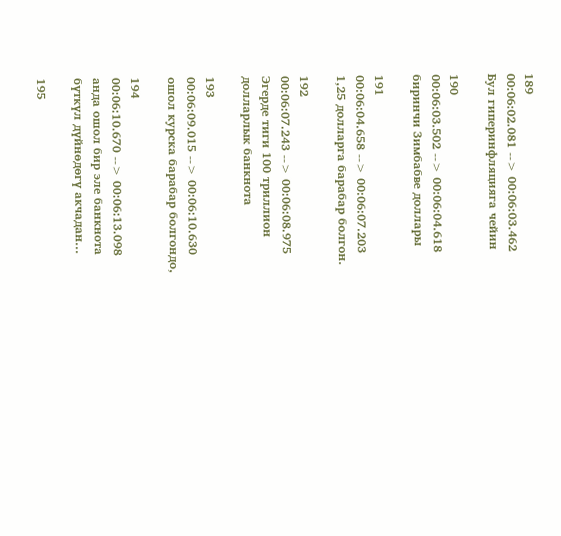189
00:06:02.081 --> 00:06:03.462
Бул гиперинфляцияга чейин

190
00:06:03.502 --> 00:06:04.618
биринчи Зимбабве доллары

191
00:06:04.658 --> 00:06:07.203
1,25 долларга барабар болгон.

192
00:06:07.243 --> 00:06:08.975
Эгерде тиги 100 триллион
долларлык банкнота

193
00:06:09.015 --> 00:06:10.630
ошол курска барабар болгондо,

194
00:06:10.670 --> 00:06:13.098
анда ошол бир эле банкнота
бүткүл дүйнөдөгү акчадан...

195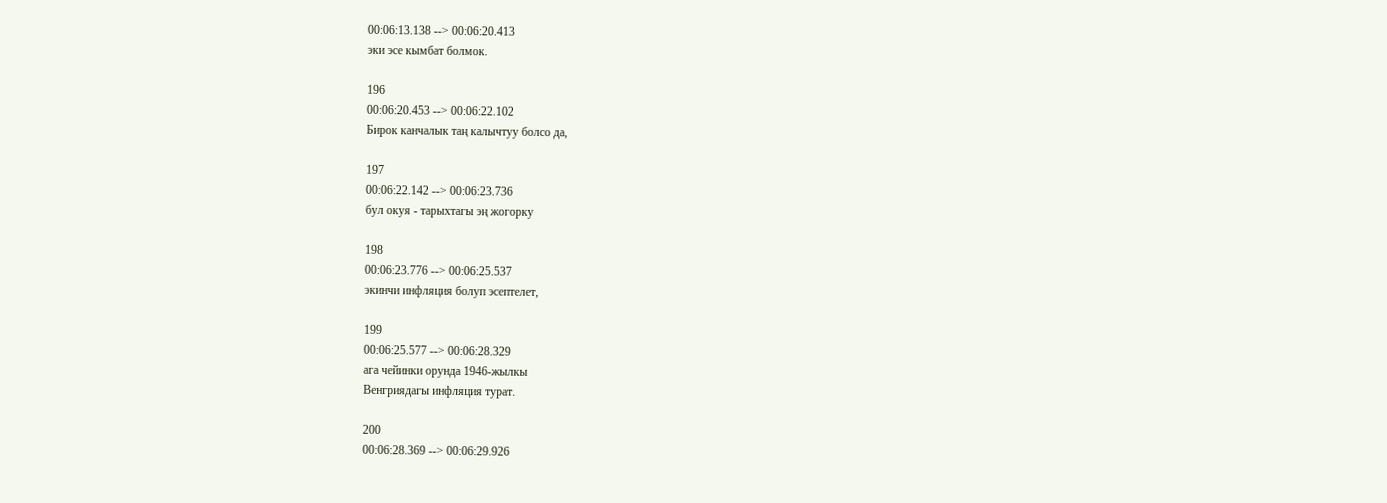00:06:13.138 --> 00:06:20.413
эки эсе кымбат болмок.

196
00:06:20.453 --> 00:06:22.102
Бирок канчалык таң калычтуу болсо да,

197
00:06:22.142 --> 00:06:23.736
бул окуя - тарыхтагы эң жогорку

198
00:06:23.776 --> 00:06:25.537
экинчи инфляция болуп эсептелет,

199
00:06:25.577 --> 00:06:28.329
ага чейинки орунда 1946-жылкы
Венгриядагы инфляция турат.

200
00:06:28.369 --> 00:06:29.926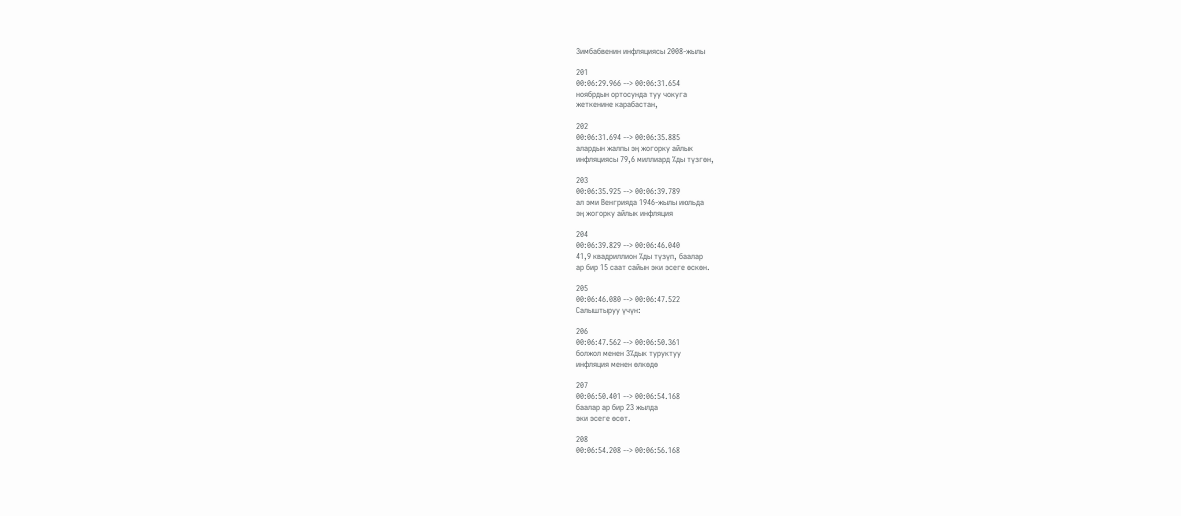Зимбабвенин инфляциясы 2008-жылы

201
00:06:29.966 --> 00:06:31.654
ноябрдын ортосунда туу чокуга
жеткенине карабастан,

202
00:06:31.694 --> 00:06:35.885
алардын жалпы эң жогорку айлык
инфляциясы 79,6 миллиард %ды түзгөн,

203
00:06:35.925 --> 00:06:39.789
ал эми Венгрияда 1946-жылы июльда
эң жогорку айлык инфляция

204
00:06:39.829 --> 00:06:46.040
41,9 квадриллион %ды түзүп, баалар
ар бир 15 саат сайын эки эсеге өскөн.

205
00:06:46.080 --> 00:06:47.522
Салыштыруу үчүн:

206
00:06:47.562 --> 00:06:50.361
болжол менен 3%дык туруктуу
инфляция менен өлкөдө

207
00:06:50.401 --> 00:06:54.168
баалар ар бир 23 жылда
эки эсеге өсөт.

208
00:06:54.208 --> 00:06:56.168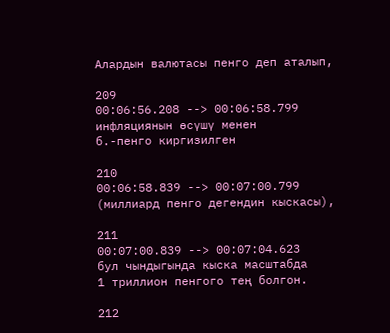Алардын валютасы пенго деп аталып,

209
00:06:56.208 --> 00:06:58.799
инфляциянын өсүшү менен
б.-пенго киргизилген

210
00:06:58.839 --> 00:07:00.799
(миллиард пенго дегендин кыскасы),

211
00:07:00.839 --> 00:07:04.623
бул чындыгында кыска масштабда
1 триллион пенгого тең болгон.

212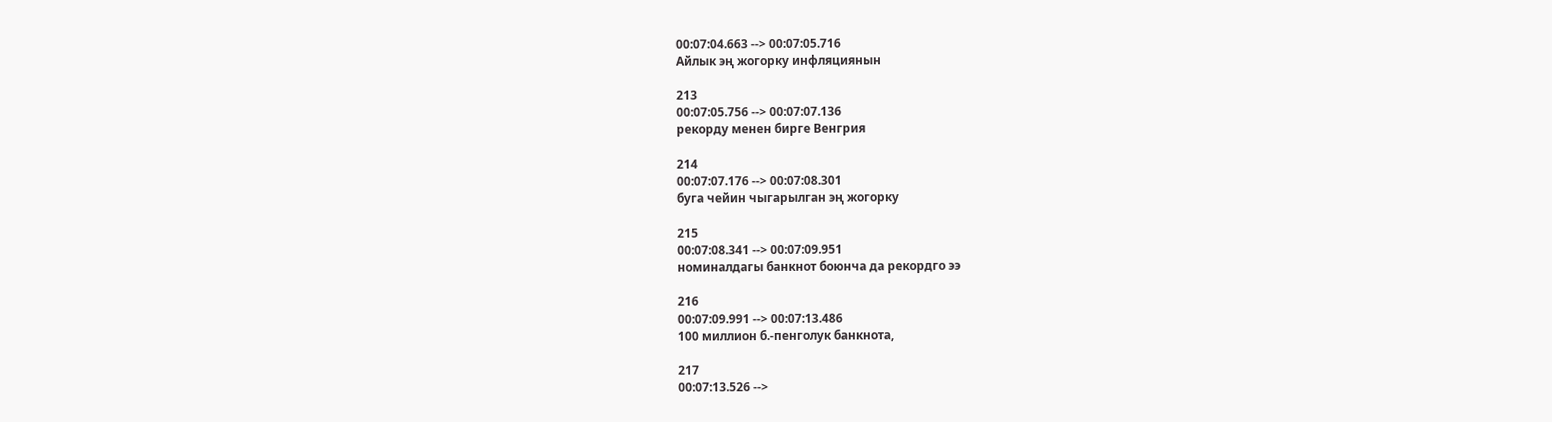00:07:04.663 --> 00:07:05.716
Айлык эң жогорку инфляциянын

213
00:07:05.756 --> 00:07:07.136
рекорду менен бирге Венгрия

214
00:07:07.176 --> 00:07:08.301
буга чейин чыгарылган эң жогорку

215
00:07:08.341 --> 00:07:09.951
номиналдагы банкнот боюнча да рекордго ээ

216
00:07:09.991 --> 00:07:13.486
100 миллион б.-пенголук банкнота,

217
00:07:13.526 -->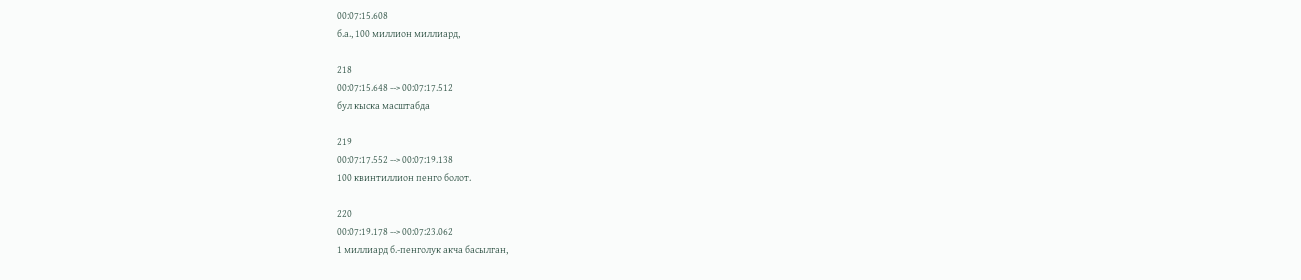00:07:15.608
б.а., 100 миллион миллиард,

218
00:07:15.648 --> 00:07:17.512
бул кыска масштабда

219
00:07:17.552 --> 00:07:19.138
100 квинтиллион пенго болот.

220
00:07:19.178 --> 00:07:23.062
1 миллиард б.-пенголук акча басылган,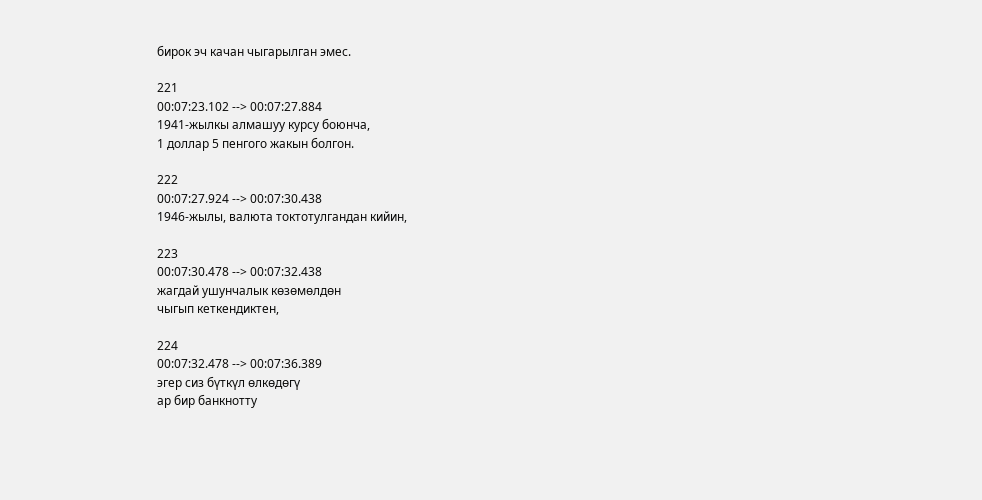бирок эч качан чыгарылган эмес.

221
00:07:23.102 --> 00:07:27.884
1941-жылкы алмашуу курсу боюнча,
1 доллар 5 пенгого жакын болгон.

222
00:07:27.924 --> 00:07:30.438
1946-жылы, валюта токтотулгандан кийин,

223
00:07:30.478 --> 00:07:32.438
жагдай ушунчалык көзөмөлдөн
чыгып кеткендиктен,

224
00:07:32.478 --> 00:07:36.389
эгер сиз бүткүл өлкөдөгү
ар бир банкнотту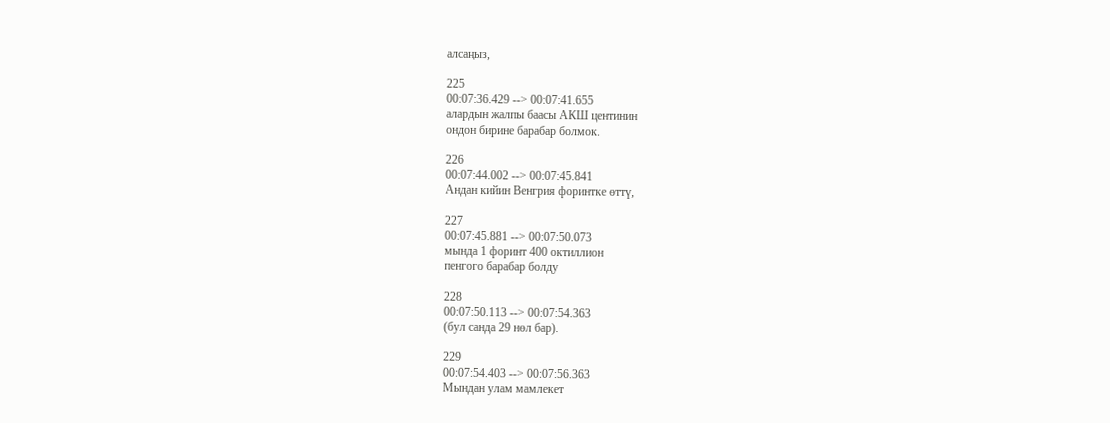алсаңыз,

225
00:07:36.429 --> 00:07:41.655
алардын жалпы баасы АКШ центинин
ондон бирине барабар болмок.

226
00:07:44.002 --> 00:07:45.841
Андан кийин Венгрия форинтке өттү,

227
00:07:45.881 --> 00:07:50.073
мында 1 форинт 400 октиллион
пенгого барабар болду

228
00:07:50.113 --> 00:07:54.363
(бул санда 29 нөл бар).

229
00:07:54.403 --> 00:07:56.363
Мындан улам мамлекет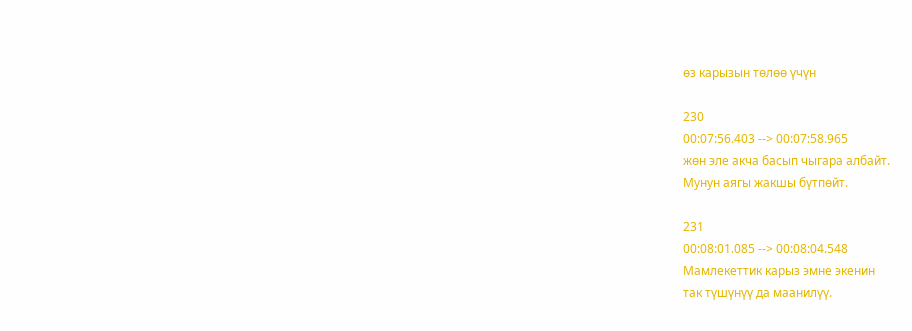өз карызын төлөө үчүн

230
00:07:56.403 --> 00:07:58.965
жөн эле акча басып чыгара албайт.
Мунун аягы жакшы бүтпөйт.

231
00:08:01.085 --> 00:08:04.548
Мамлекеттик карыз эмне экенин
так түшүнүү да маанилүү.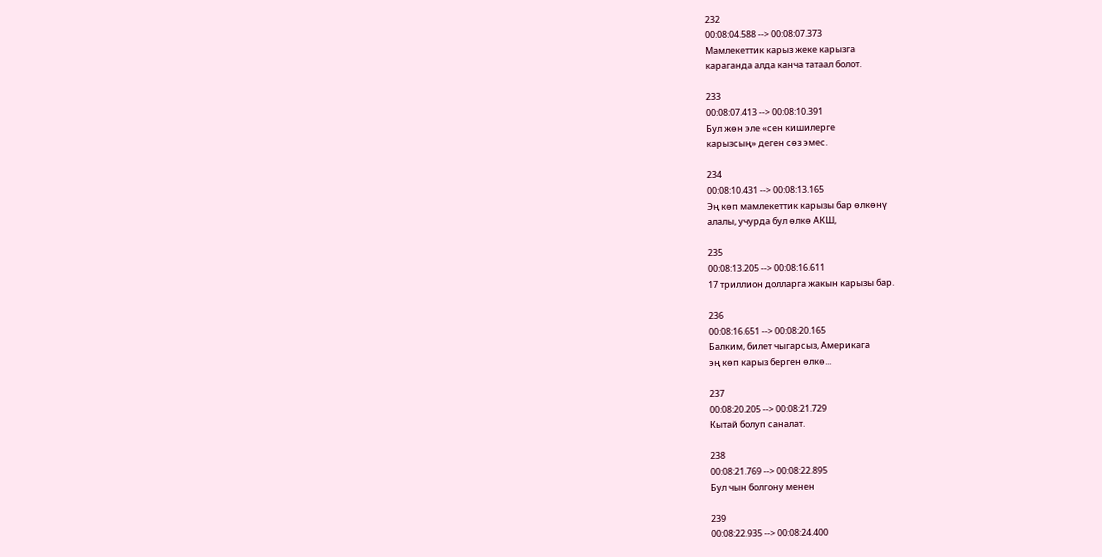232
00:08:04.588 --> 00:08:07.373
Мамлекеттик карыз жеке карызга
караганда алда канча татаал болот.

233
00:08:07.413 --> 00:08:10.391
Бул жөн эле «сен кишилерге
карызсың» деген сөз эмес.

234
00:08:10.431 --> 00:08:13.165
Эң көп мамлекеттик карызы бар өлкөнү
алалы, учурда бул өлкө АКШ,

235
00:08:13.205 --> 00:08:16.611
17 триллион долларга жакын карызы бар.

236
00:08:16.651 --> 00:08:20.165
Балким, билет чыгарсыз, Америкага
эң көп карыз берген өлкө...

237
00:08:20.205 --> 00:08:21.729
Кытай болуп саналат.

238
00:08:21.769 --> 00:08:22.895
Бул чын болгону менен

239
00:08:22.935 --> 00:08:24.400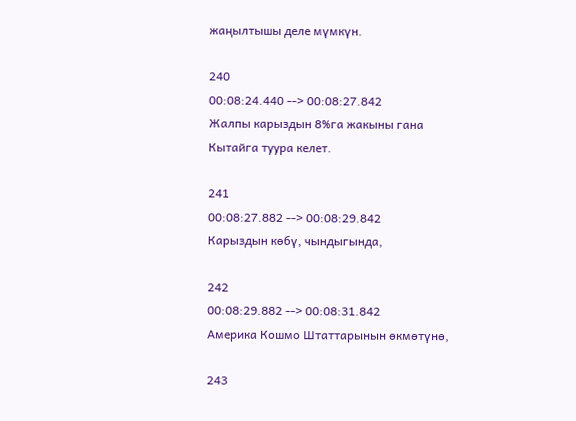жаңылтышы деле мүмкүн.

240
00:08:24.440 --> 00:08:27.842
Жалпы карыздын 8%га жакыны гана
Кытайга туура келет.

241
00:08:27.882 --> 00:08:29.842
Карыздын көбү, чындыгында,

242
00:08:29.882 --> 00:08:31.842
Америка Кошмо Штаттарынын өкмөтүнө,

243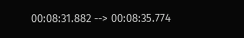00:08:31.882 --> 00:08:35.774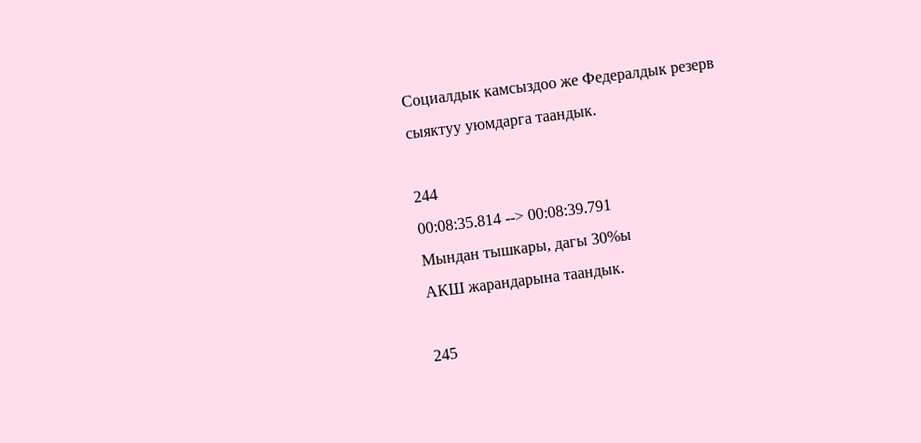Социалдык камсыздоо же Федералдык резерв
сыяктуу уюмдарга таандык.

244
00:08:35.814 --> 00:08:39.791
Мындан тышкары, дагы 30%ы
АКШ жарандарына таандык.

245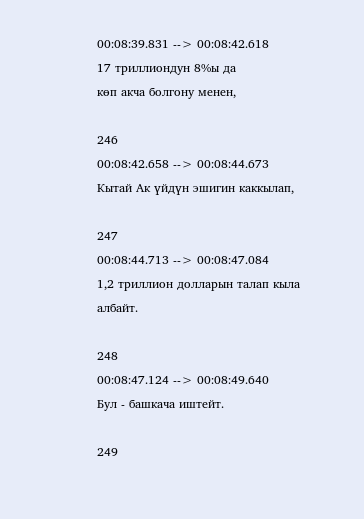00:08:39.831 --> 00:08:42.618
17 триллиондун 8%ы да
көп акча болгону менен,

246
00:08:42.658 --> 00:08:44.673
Кытай Ак үйдүн эшигин каккылап,

247
00:08:44.713 --> 00:08:47.084
1,2 триллион долларын талап кыла албайт.

248
00:08:47.124 --> 00:08:49.640
Бул - башкача иштейт.

249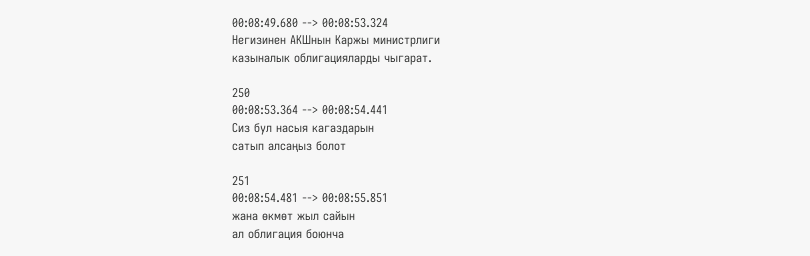00:08:49.680 --> 00:08:53.324
Негизинен АКШнын Каржы министрлиги
казыналык облигацияларды чыгарат.

250
00:08:53.364 --> 00:08:54.441
Сиз бул насыя кагаздарын
сатып алсаңыз болот

251
00:08:54.481 --> 00:08:55.851
жана өкмөт жыл сайын
ал облигация боюнча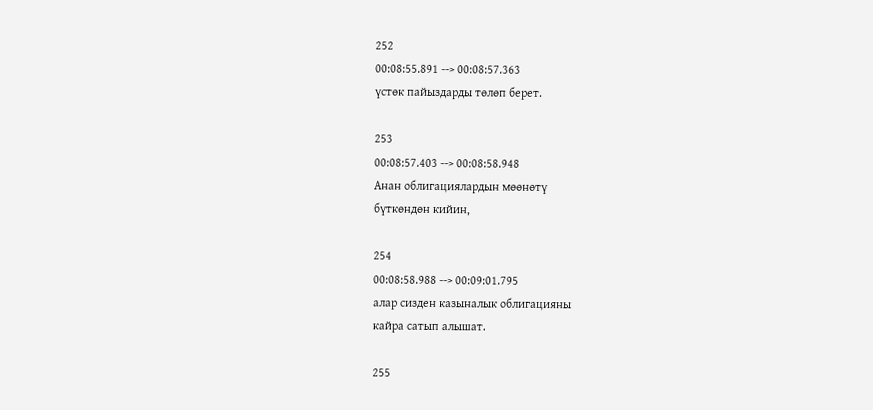252
00:08:55.891 --> 00:08:57.363
үстөк пайыздарды төлөп берет.

253
00:08:57.403 --> 00:08:58.948
Анан облигациялардын мөөнөтү
бүткөндөн кийин,

254
00:08:58.988 --> 00:09:01.795
алар сизден казыналык облигацияны
кайра сатып алышат.

255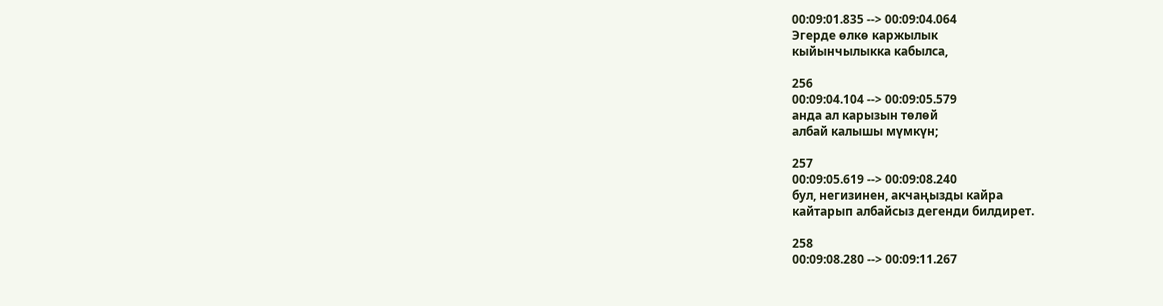00:09:01.835 --> 00:09:04.064
Эгерде өлкө каржылык
кыйынчылыкка кабылса,

256
00:09:04.104 --> 00:09:05.579
анда ал карызын төлөй
албай калышы мүмкүн;

257
00:09:05.619 --> 00:09:08.240
бул, негизинен, акчаңызды кайра
кайтарып албайсыз дегенди билдирет.

258
00:09:08.280 --> 00:09:11.267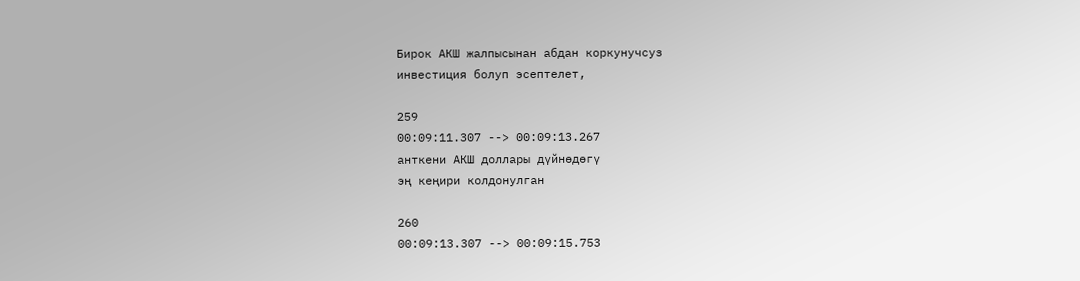Бирок АКШ жалпысынан абдан коркунучсуз
инвестиция болуп эсептелет,

259
00:09:11.307 --> 00:09:13.267
анткени АКШ доллары дүйнөдөгү
эң кеңири колдонулган

260
00:09:13.307 --> 00:09:15.753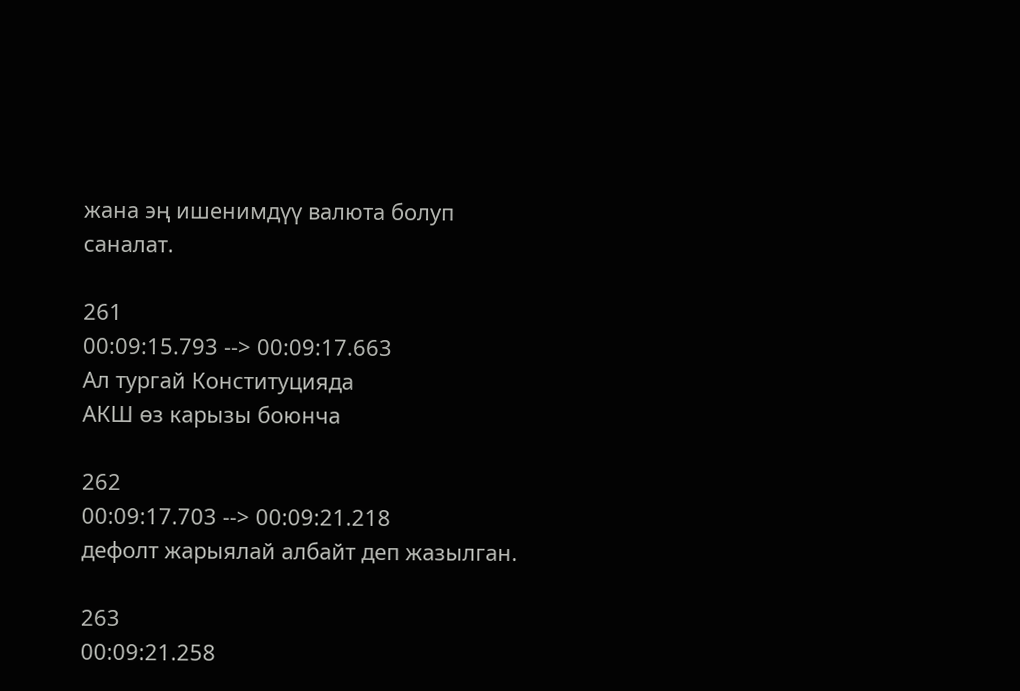жана эң ишенимдүү валюта болуп саналат.

261
00:09:15.793 --> 00:09:17.663
Ал тургай Конституцияда
АКШ өз карызы боюнча

262
00:09:17.703 --> 00:09:21.218
дефолт жарыялай албайт деп жазылган.

263
00:09:21.258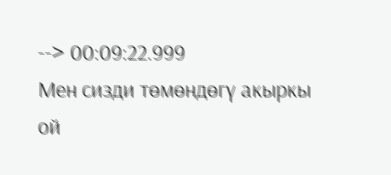--> 00:09:22.999
Мен сизди төмөндөгү акыркы
ой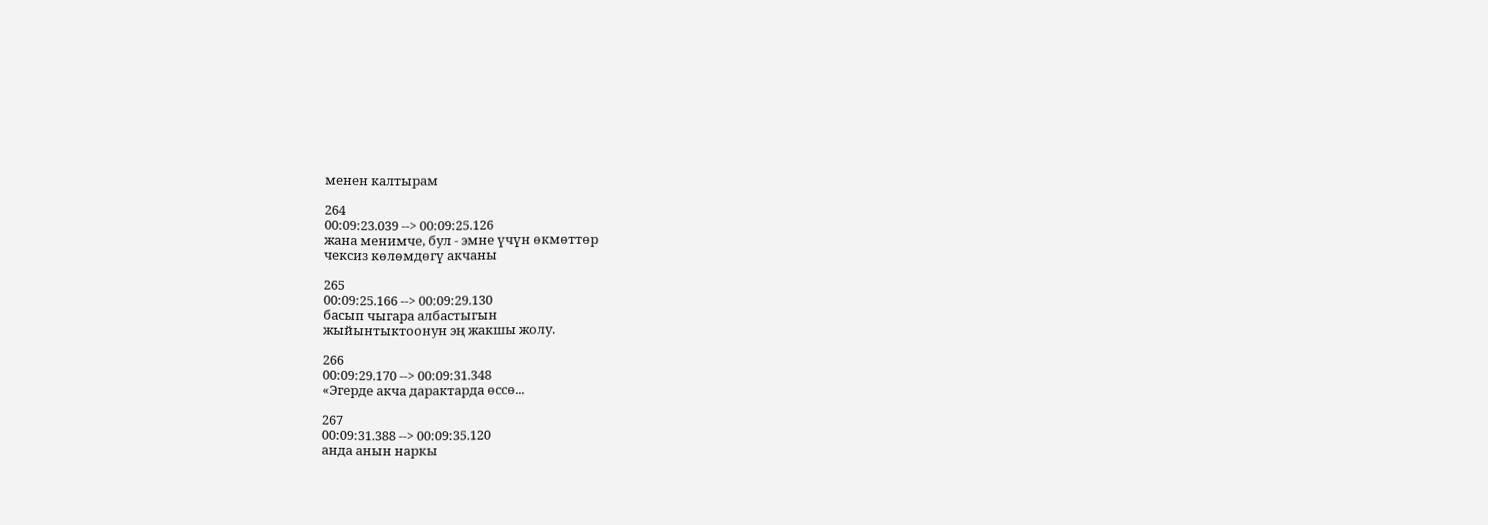менен калтырам

264
00:09:23.039 --> 00:09:25.126
жана менимче, бул - эмне үчүн өкмөттөр
чексиз көлөмдөгү акчаны

265
00:09:25.166 --> 00:09:29.130
басып чыгара албастыгын
жыйынтыктоонун эң жакшы жолу.

266
00:09:29.170 --> 00:09:31.348
«Эгерде акча дарактарда өссө...

267
00:09:31.388 --> 00:09:35.120
анда анын наркы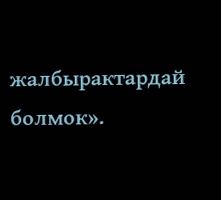жалбырактардай болмок».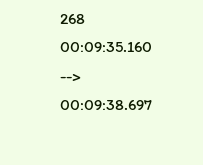268
00:09:35.160 --> 00:09:38.697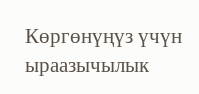Көргөнүңүз үчүн ыраазычылык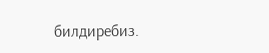билдиребиз.